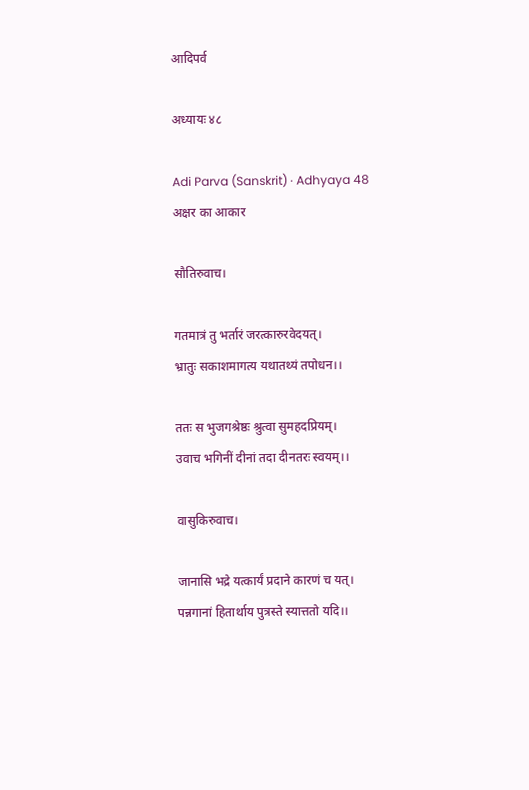आदिपर्व

अध्यायः ४८

Adi Parva (Sanskrit) · Adhyaya 48
अक्षर का आकार

सौतिरुवाच।

गतमात्रं तु भर्तारं जरत्कारुरवेदयत्।
भ्रातुः सकाशमागत्य यथातथ्यं तपोधन।।

ततः स भुजगश्रेष्ठः श्रुत्वा सुमहदप्रियम्।
उवाच भगिनीं दीनां तदा दीनतरः स्वयम्।।

वासुकिरुवाच।

जानासि भद्रे यत्कार्यं प्रदाने कारणं च यत्।
पन्नगानां हितार्थाय पुत्रस्ते स्यात्ततो यदि।।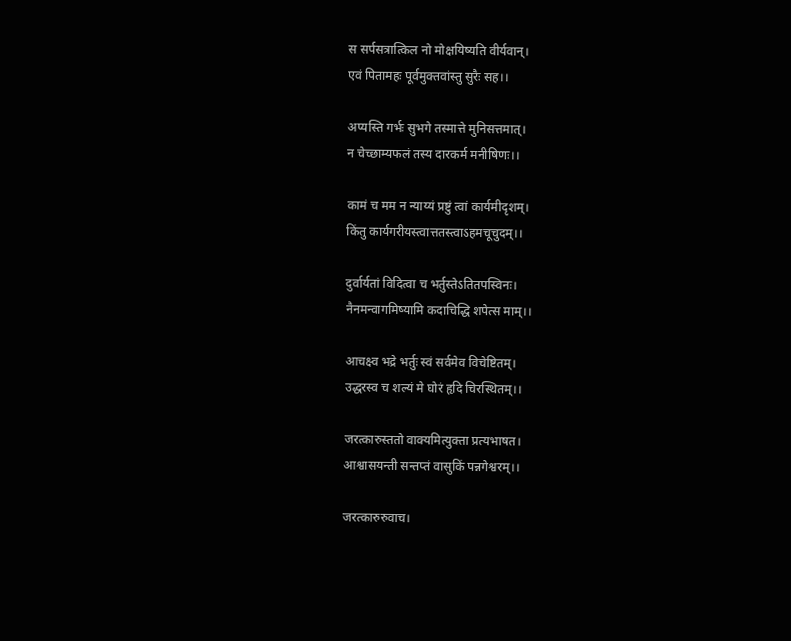स सर्पसत्रात्किल नो मोक्षयिष्यति वीर्यवान्।
एवं पितामहः पूर्वमुक्तवांस्तु सुरैः सह।।

अप्यस्ति गर्भः सुभगे तस्मात्ते मुनिसत्तमात्।
न चेच्छाम्यफलं तस्य दारकर्म मनीषिणः।।

कामं च मम न न्याय्यं प्रष्टुं त्वां कार्यमीदृशम्।
किंतु कार्यगरीयस्त्वात्ततस्त्वाऽहमचूचुदम्।।

दुर्वार्यतां विदित्वा च भर्तुस्तेऽतितपस्विनः।
नैनमन्वागमिष्यामि कदाचिद्धि शपेत्स माम्।।

आचक्ष्व भद्रे भर्तुः स्वं सर्वमेव विचेष्टितम्।
उद्धरस्व च शल्यं मे घोरं हृदि चिरस्थितम्।।

जरत्कारुस्ततो वाक्यमित्युक्ता प्रत्यभाषत।
आश्वासयन्ती सन्तप्तं वासुकिं पन्नगेश्वरम्।।

जरत्कारुरुवाच।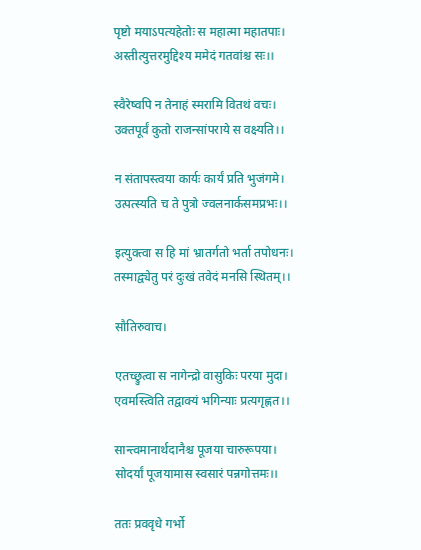पृष्टो मयाऽपत्यहेतोः स महात्मा महातपाः।
अस्तीत्युत्तरमुद्दिश्य ममेदं गतवांश्च सः।।

स्वैरेष्वपि न तेनाहं स्मरामि वितथं वचः।
उक्तपूर्वं कुतो राजन्सांपराये स वक्ष्यति।।

न संतापस्त्वया कार्यः कार्यं प्रति भुजंगमे।
उत्पत्स्यति च ते पुत्रो ज्वलनार्कसमप्रभः।।

इत्युक्त्वा स हि मां भ्रातर्गतो भर्ता तपोधनः।
तस्माद्व्येतु परं दुःखं तवेदं मनसि स्थितम्।।

सौतिरुवाच।

एतच्छ्रुत्वा स नागेन्द्रो वासुकिः परया मुदा।
एवमस्त्विति तद्वाक्यं भगिन्याः प्रत्यगृह्णत।।

सान्त्वमानार्थदानैश्च पूजया चारुरूपया।
सोदर्यां पूजयामास स्वसारं पन्नगोत्तमः।।

ततः प्रववृधे गर्भो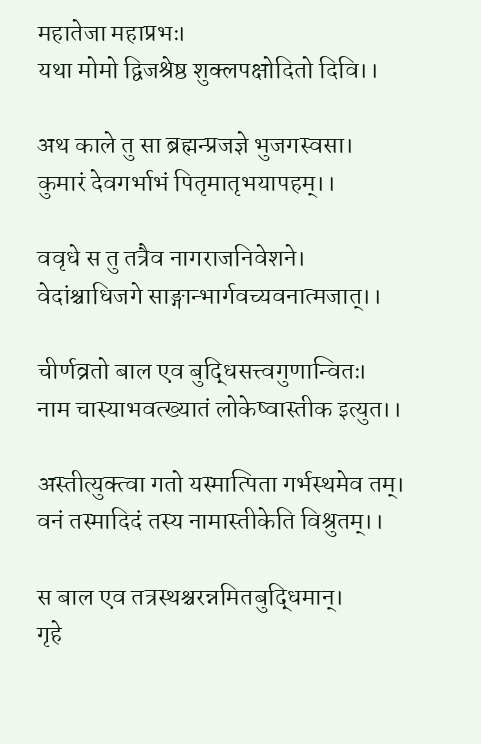महातेजा महाप्रभः।
यथा मोमो द्विजश्रेष्ठ शुक्लपक्षोदितो दिवि।।

अथ काले तु सा ब्रह्मन्प्रजज्ञे भुजगस्वसा।
कुमारं देवगर्भाभं पितृमातृभयापहम्।।

ववृधे स तु तत्रैव नागराजनिवेशने।
वेदांश्चाधिजगे साङ्गान्भार्गवच्यवनात्मजात्।।

चीर्णव्रतो बाल एव बुद्धिसत्त्वगुणान्वितः।
नाम चास्याभवत्ख्यातं लोकेष्वास्तीक इत्युत।।

अस्तीत्युक्त्वा गतो यस्मात्पिता गर्भस्थमेव तम्।
वनं तस्मादिदं तस्य नामास्तीकेति विश्रुतम्।।

स बाल एव तत्रस्थश्चरन्नमितबुद्धिमान्।
गृहे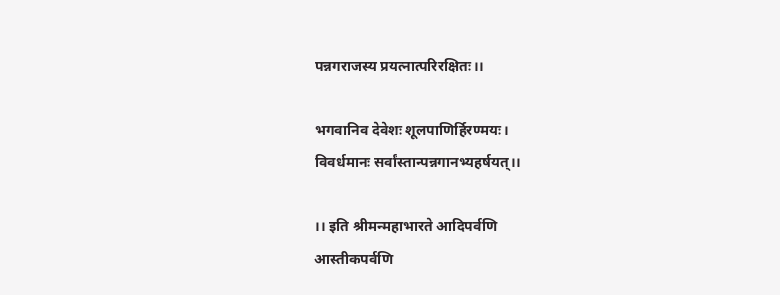पन्नगराजस्य प्रयत्नात्परिरक्षितः।।

भगवानिव देवेशः शूलपाणिर्हिरण्मयः।
विवर्धमानः सर्वांस्तान्पन्नगानभ्यहर्षयत्।।

।। इति श्रीमन्महाभारते आदिपर्वणि
आस्तीकपर्वणि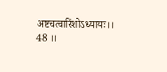अष्टचत्वारिंशोऽध्यायः।। 48 ।।